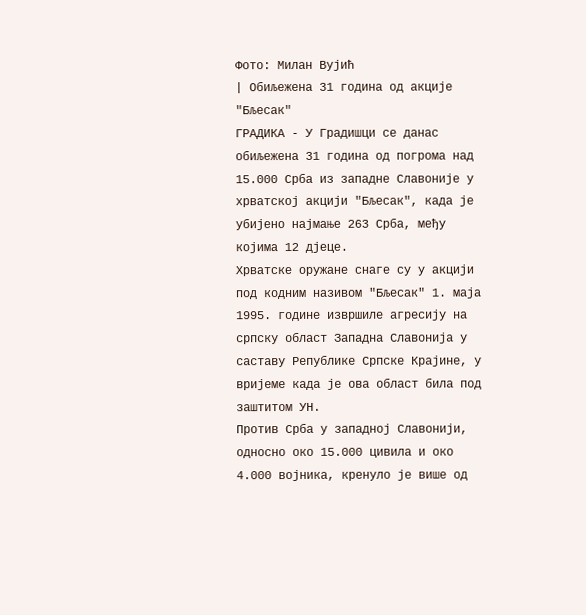Фото: Милан Вујић
| Обиљежена 31 година од акције "Бљесак"
ГРАДИКА - У Градишци се данас обиљежена 31 година од погрома над 15.000 Срба из западне Славоније у хрватској акцији "Бљесак", када је убијено најмање 263 Срба, међу којима 12 дјеце.
Хрватске оружане снаге су у акцији под кодним називом "Бљесак" 1. маја 1995. године извршиле агресију на српску област Западна Славонија у саставу Републике Српске Крајине, у вријеме када је ова област била под заштитом УН.
Против Срба у западној Славонији, односно око 15.000 цивила и око 4.000 војника, кренуло је више од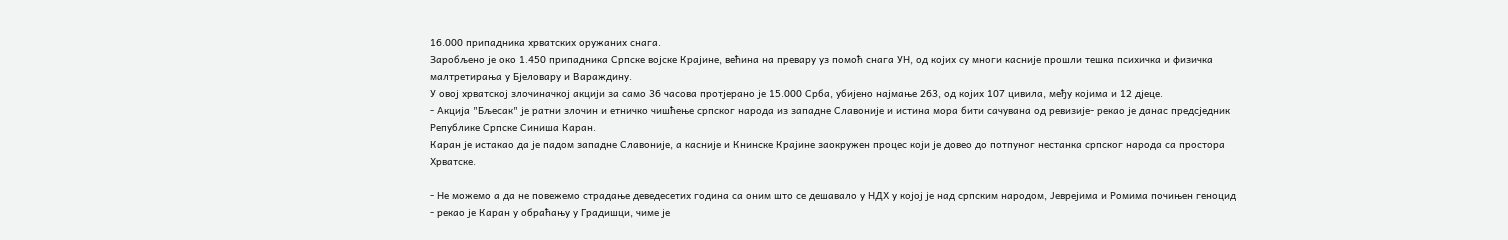16.000 припадника хрватских оружаних снага.
Заробљено је око 1.450 припадника Српске војске Крајине, већина на превару уз помоћ снага УН, од којих су многи касније прошли тешка психичка и физичка малтретирања у Бјеловару и Вараждину.
У овој хрватској злочиначкој акцији за само 36 часова протјерано је 15.000 Срба, убијено најмање 263, од којих 107 цивила, међу којима и 12 дјеце.
- Акција "Бљесак" је ратни злочин и етничко чишћење српског народа из западне Славоније и истина мора бити сачувана од ревизије- рекао је данас предсједник Републике Српске Синиша Каран.
Каран је истакао да је падом западне Славоније, а касније и Книнске Крајине заокружен процес који је довео до потпуног нестанка српског народа са простора Хрватске.

- Не можемо а да не повежемо страдање деведесетих година са оним што се дешавало у НДХ у којој је над српским народом, Јеврејима и Ромима почињен геноцид - рекао је Каран у обраћању у Градишци, чиме је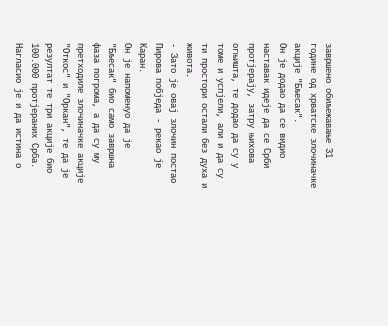завршено обиљежавање 31 године од хрватске злочиначке акције "Бљесак".
Он је додао да се видио наставак идеје да се Срби протјерају, затру њихова огњишта, те додао да су у томе и успјели, али и да су ти простори остали без духа и живота.
- Зато је овај злочин постао Пирова побједа - рекао је Каран.
Он је напоменуо да је "Бљесак" био само завршна фаза погрома, а да су му претходиле злочиначке акције "Откос" и "Оркан", те да је резултат те три акције био 100.000 протјераних Срба.
Нагласио је и да истина о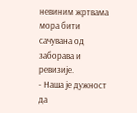невиним жртвама мора бити сачувана од заборава и ревизије.
- Наша је дужност да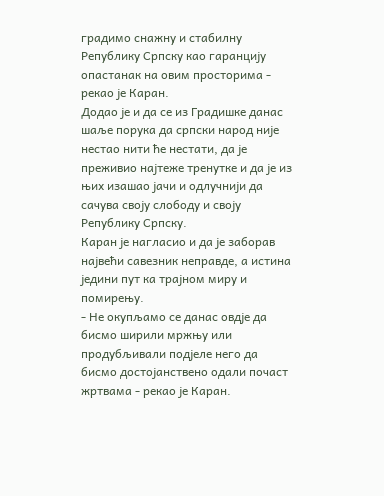градимо снажну и стабилну Републику Српску као гаранцију опастанак на овим просторима - рекао је Каран.
Додао је и да се из Градишке данас шаље порука да српски народ није нестао нити ће нестати, да је преживио најтеже тренутке и да је из њих изашао јачи и одлучнији да сачува своју слободу и своју Републику Српску.
Каран је нагласио и да је заборав највећи савезник неправде, а истина једини пут ка трајном миру и помирењу.
- Не окупљамо се данас овдје да бисмо ширили мржњу или продубљивали подјеле него да бисмо достојанствено одали почаст жртвама - рекао је Каран.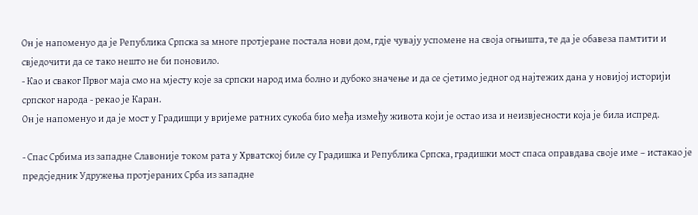Он је напоменуо да је Република Српска за многе протјеране постала нови дом, гдје чувају успомене на своја огњишта, те да је обавеза памтити и свједочити да се тако нешто не би поновило.
- Као и сваког Првог маја смо на мјесту које за српски народ има болно и дубоко значење и да се сјетимо једног од најтежих дана у новијој историји српског народа - рекао је Каран.
Он је напоменуо и да је мост у Градишци у вријеме ратних сукоба био међа између живота који је остао иза и неизвјесности која је била испред.

- Спас Србима из западне Славоније током рата у Хрватској биле су Градишка и Република Српска, градишки мост спаса оправдава своје име – истакао је предсједник Удружења протјераних Срба из западне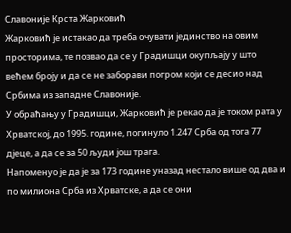Славоније Крста Жарковић
Жарковић је истакао да треба очувати јединство на овим просторима, те позвао да се у Градишци окупљају у што већем броју и да се не заборави погром који се десио над Србима из западне Славоније.
У обраћању у Градишци, Жарковић је рекао да је током рата у Хрватској, до 1995. године, погинуло 1.247 Срба од тога 77 дјеце, а да се за 50 људи још трага.
Напоменуо је да је за 173 године уназад нестало више од два и по милиона Срба из Хрватске, а да се они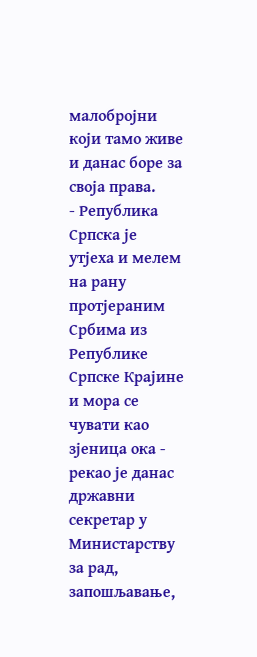малобројни који тамо живе и данас боре за своја права.
- Република Српска је утјеха и мелем на рану протјераним Србима из Републике Српске Крајине и мора се чувати као зјеница ока - рекао је данас државни секретар у Министарству за рад, запошљавање,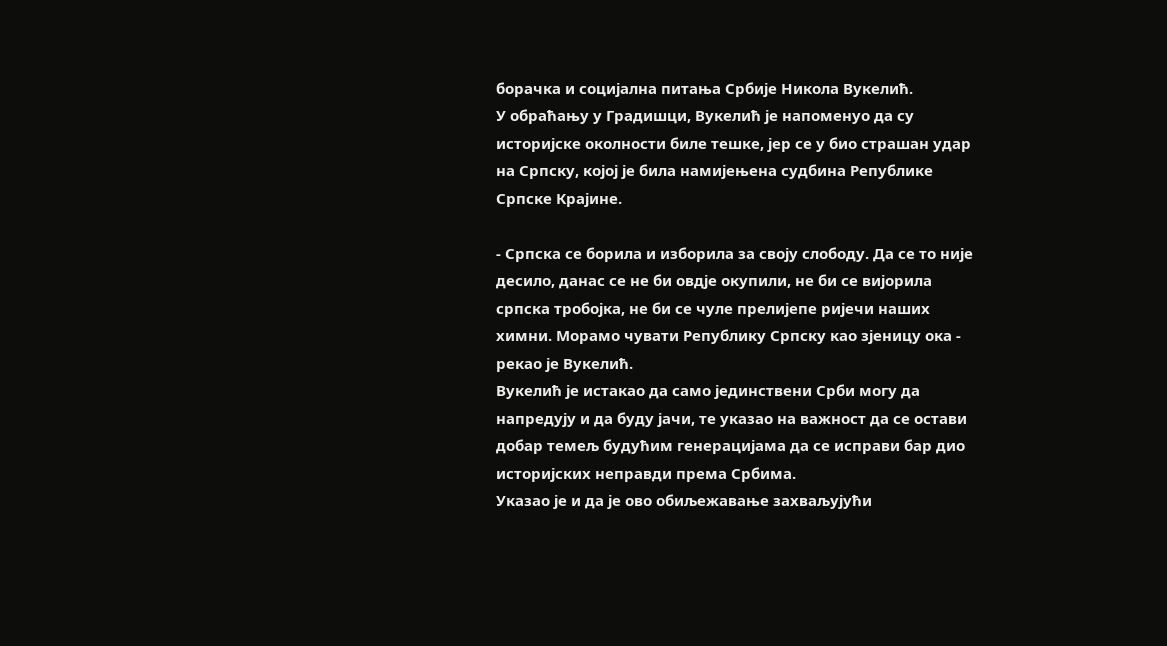борачка и социјална питања Србије Никола Вукелић.
У обраћању у Градишци, Вукелић је напоменуо да су историјске околности биле тешке, јер се у био страшан удар на Српску, којој је била намијењена судбина Републике Српске Крајине.

- Српска се борила и изборила за своју слободу. Да се то није десило, данас се не би овдје окупили, не би се вијорила српска тробојка, не би се чуле прелијепе ријечи наших химни. Морамо чувати Републику Српску као зјеницу ока - рекао је Вукелић.
Вукелић је истакао да само јединствени Срби могу да напредују и да буду јачи, те указао на важност да се остави добар темељ будућим генерацијама да се исправи бар дио историјских неправди према Србима.
Указао је и да је ово обиљежавање захваљујући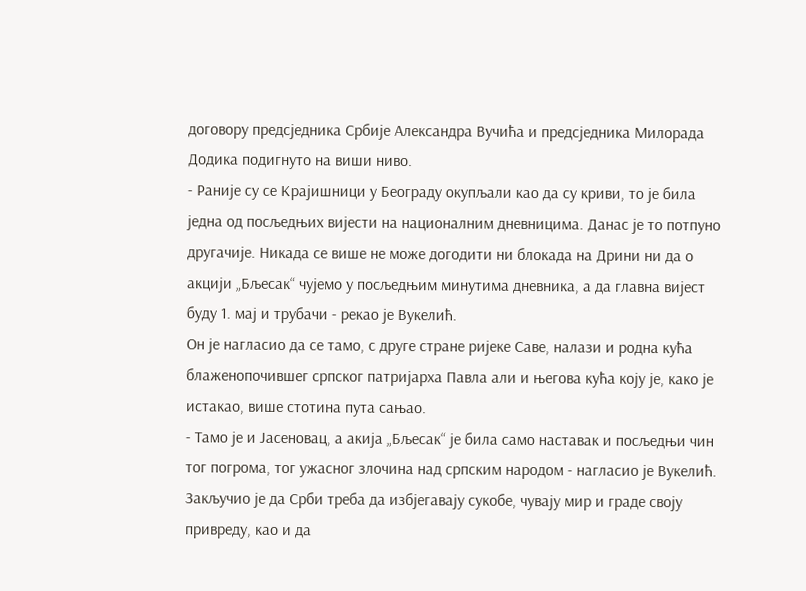договору предсједника Србије Александра Вучића и предсједника Милорада Додика подигнуто на виши ниво.
- Раније су се Крајишници у Београду окупљали као да су криви, то је била једна од посљедњих вијести на националним дневницима. Данас је то потпуно другачије. Никада се више не може догодити ни блокада на Дрини ни да о акцији „Бљесак“ чујемо у посљедњим минутима дневника, а да главна вијест буду 1. мај и трубачи - рекао је Вукелић.
Он је нагласио да се тамо, с друге стране ријеке Саве, налази и родна кућа блаженопочившег српског патријарха Павла али и његова кућа коју је, како је истакао, више стотина пута сањао.
- Тамо је и Јасеновац, а акија „Бљесак“ је била само наставак и посљедњи чин тог погрома, тог ужасног злочина над српским народом - нагласио је Вукелић.
Закључио је да Срби треба да избјегавају сукобе, чувају мир и граде своју привреду, као и да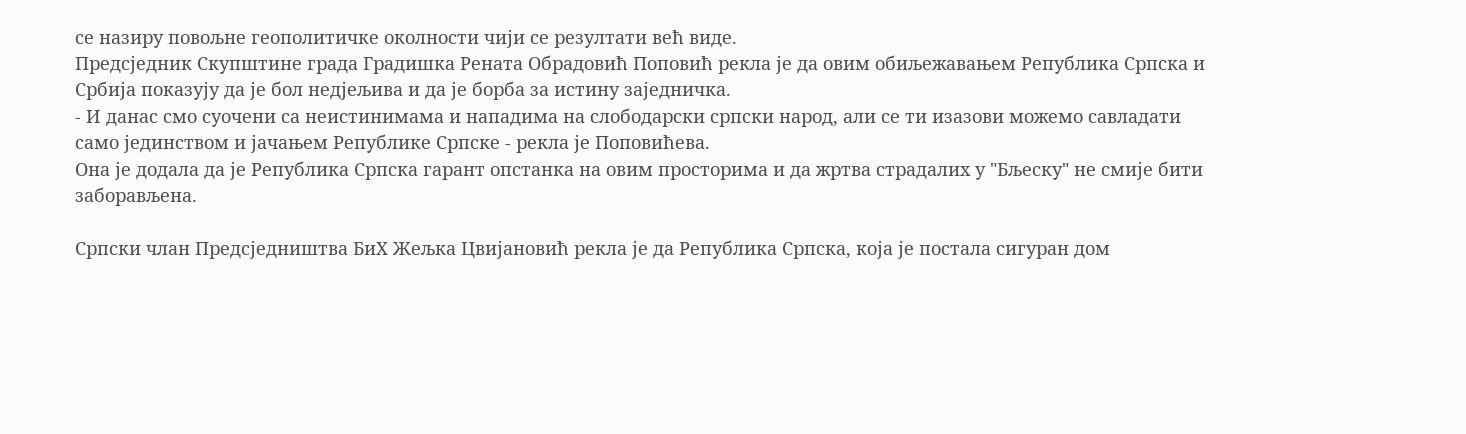се назиру повољне геополитичке околности чији се резултати већ виде.
Предсједник Скупштине града Градишка Рената Обрадовић Поповић рекла је да овим обиљежавањем Република Српска и Србија показују да је бол недјељива и да је борба за истину заједничка.
- И данас смо суочени са неистинимама и нападима на слободарски српски народ, али се ти изазови можемо савладати само јединством и јачањем Републике Српске - рекла је Поповићева.
Она је додала да је Република Српска гарант опстанка на овим просторима и да жртва страдалих у "Бљеску" не смије бити заборављена.

Српски члан Предсједништва БиХ Жељка Цвијановић рекла је да Република Српска, која је постала сигуран дом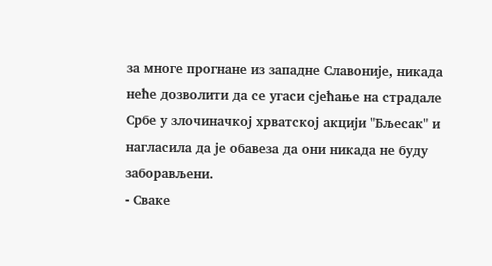за многе прогнане из западне Славоније, никада неће дозволити да се угаси сјећање на страдале Србе у злочиначкој хрватској акцији "Бљесак" и нагласила да је обавеза да они никада не буду заборављени.
- Сваке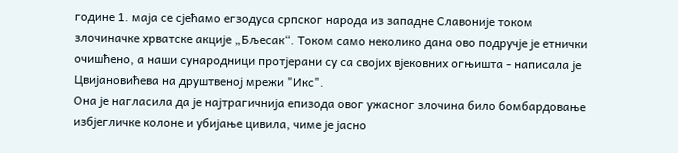године 1. маја се сјећамо егзодуса српског народа из западне Славоније током злочиначке хрватске акције „Бљесак“. Током само неколико дана ово подручје је етнички очишћено, а наши сународници протјерани су са својих вјековних огњишта - написала је Цвијановићева на друштвеној мрежи "Икс".
Она је нагласила да је најтрагичнија епизода овог ужасног злочина било бомбардовање избјегличке колоне и убијање цивила, чиме је јасно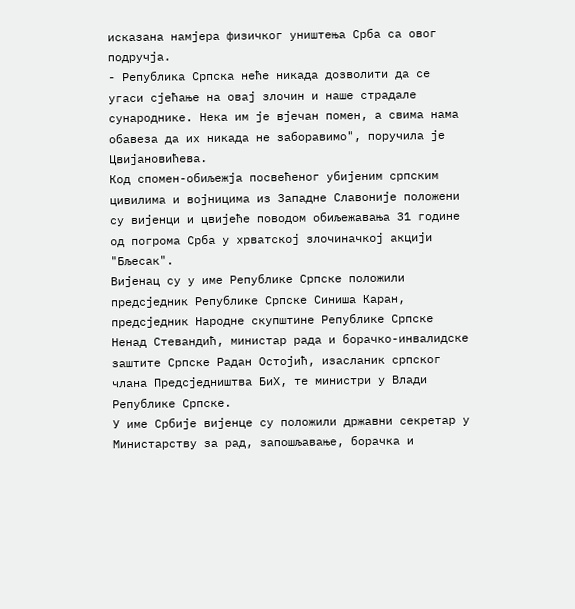исказана намјера физичког уништења Срба са овог подручја.
- Република Српска неће никада дозволити да се угаси сјећање на овај злочин и наше страдале сународнике. Нека им је вјечан помен, а свима нама обавеза да их никада не заборавимо", поручила је Цвијановићева.
Код спомен-обиљежја посвећеног убијеним српским цивилима и војницима из Западне Славоније положени су вијенци и цвијеће поводом обиљежавања 31 године од погрома Срба у хрватској злочиначкој акцији "Бљесак".
Вијенац су у име Републике Српске положили предсједник Републике Српске Синиша Каран, предсједник Народне скупштине Републике Српске Ненад Стевандић, министар рада и борачко-инвалидске заштите Српске Радан Остојић, изасланик српског члана Предсједништва БиХ, те министри у Влади Републике Српске.
У име Србије вијенце су положили државни секретар у Министарству за рад, запошљавање, борачка и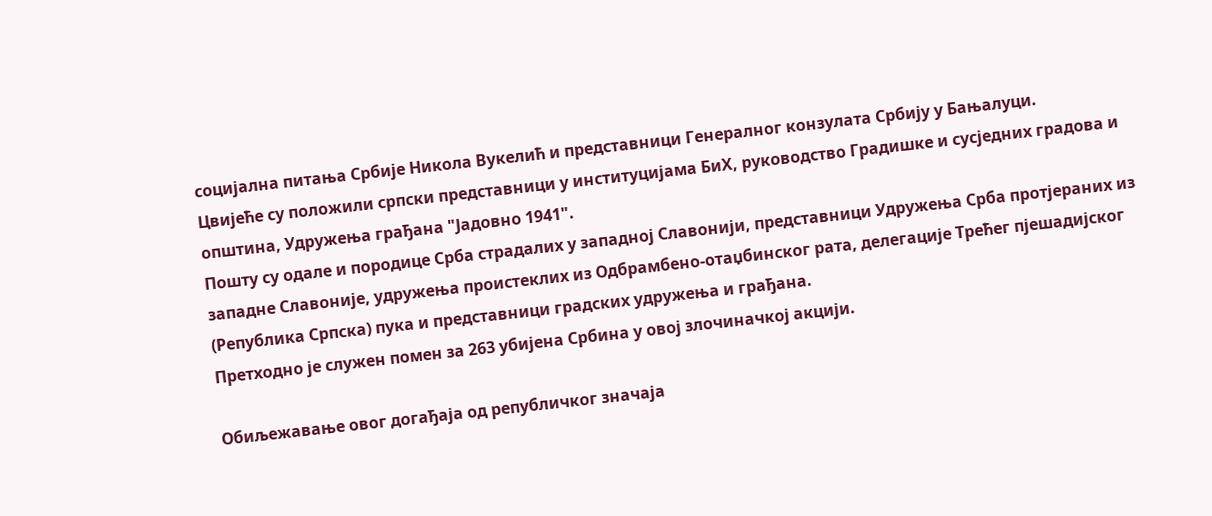социјална питања Србије Никола Вукелић и представници Генералног конзулата Србију у Бањалуци.
Цвијеће су положили српски представници у институцијама БиХ, руководство Градишке и сусједних градова и општина, Удружења грађана "Јадовно 1941".
Пошту су одале и породице Срба страдалих у западној Славонији, представници Удружења Срба протјераних из западне Славоније, удружења проистеклих из Одбрамбено-отаџбинског рата, делегације Трећег пјешадијског (Република Српска) пука и представници градских удружења и грађана.
Претходно је служен помен за 263 убијена Србина у овој злочиначкој акцији.

Обиљежавање овог догађаја од републичког значаја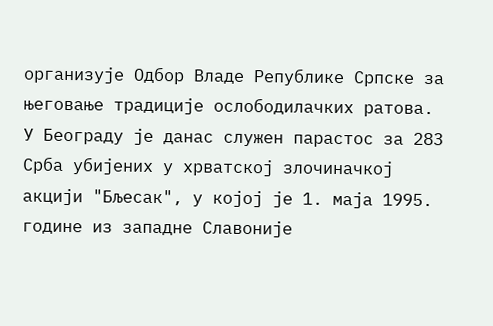организује Одбор Владе Републике Српске за његовање традиције ослободилачких ратова.
У Београду је данас служен парастос за 283 Срба убијених у хрватској злочиначкој акцији "Бљесак", у којој је 1. маја 1995. године из западне Славоније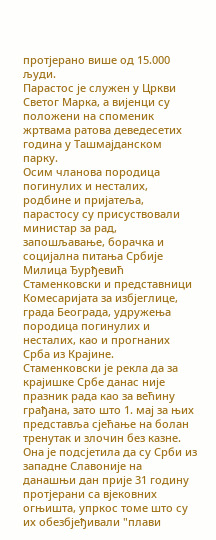протјерано више од 15.000 људи.
Парастос је служен у Цркви Светог Марка, а вијенци су положени на споменик жртвама ратова деведесетих година у Ташмајданском парку.
Осим чланова породица погинулих и несталих, родбине и пријатеља, парастосу су присуствовали министар за рад, запошљавање, борачка и социјална питања Србије Милица Ђурђевић Стаменковски и представници Комесаријата за избјеглице, града Београда, удружења породица погинулих и несталих, као и прогнаних Срба из Крајине.
Стаменковски је рекла да за крајишке Србе данас није празник рада као за већину грађана, зато што 1. мај за њих представља сјећање на болан тренутак и злочин без казне.
Она је подсјетила да су Срби из западне Славоније на данашњи дан прије 31 годину протјерани са вјековних огњишта, упркос томе што су их обезбјеђивали "плави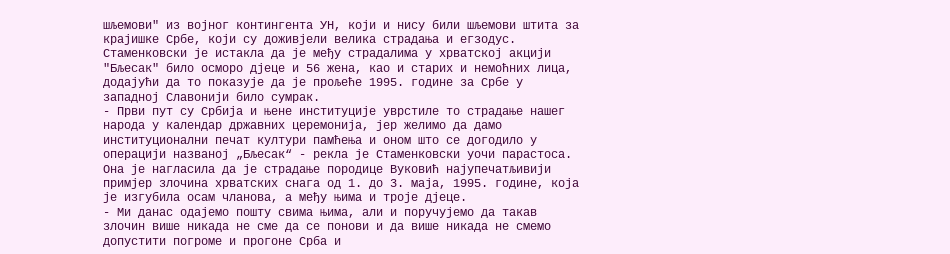шљемови" из војног контингента УН, који и нису били шљемови штита за крајишке Србе, који су доживјели велика страдања и егзодус.
Стаменковски је истакла да је међу страдалима у хрватској акцији "Бљесак" било осморо дјеце и 56 жена, као и старих и немоћних лица, додајући да то показује да је прољеће 1995. године за Србе у западној Славонији било сумрак.
- Први пут су Србија и њене институције уврстиле то страдање нашег народа у календар државних церемонија, јер желимо да дамо институционални печат култури памћења и оном што се догодило у операцији названој „Бљесак“ - рекла је Стаменковски уочи парастоса.
Она је нагласила да је страдање породице Вуковић најупечатљивији примјер злочина хрватских снага од 1. до 3. маја, 1995. године, која је изгубила осам чланова, а међу њима и троје дјеце.
- Ми данас одајемо пошту свима њима, али и поручујемо да такав злочин више никада не сме да се понови и да више никада не смемо допустити погроме и прогоне Срба и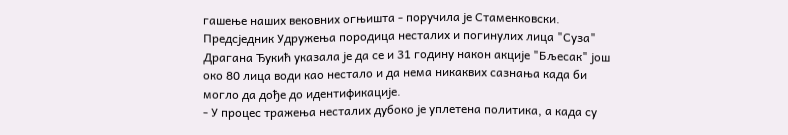гашење наших вековних огњишта - поручила је Стаменковски.
Предсједник Удружења породица несталих и погинулих лица "Суза" Драгана Ђукић указала је да се и 31 годину након акције "Бљесак" још око 80 лица води као нестало и да нема никаквих сазнања када би могло да дође до идентификације.
- У процес тражења несталих дубоко је уплетена политика, а када су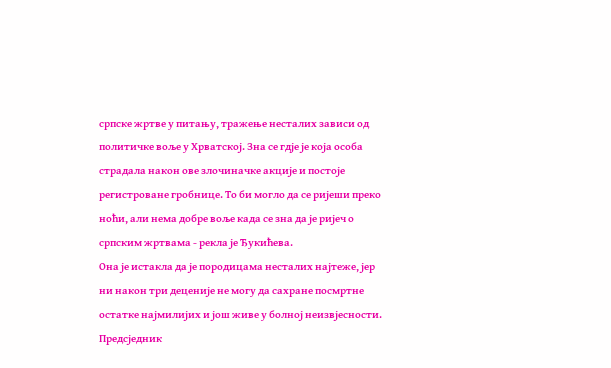српске жртве у питању, тражење несталих зависи од политичке воље у Хрватској. Зна се гдје је која особа страдала након ове злочиначке акције и постоје регистроване гробнице. То би могло да се ријеши преко ноћи, али нема добре воље када се зна да је ријеч о српским жртвама - рекла је Ђукићева.
Она је истакла да је породицама несталих најтеже, јер ни након три деценије не могу да сахране посмртне остатке најмилијих и још живе у болној неизвјесности.
Предсједник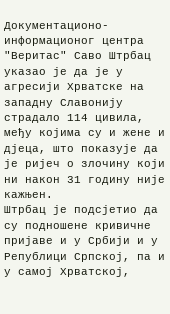Документационо-информационог центра "Веритас" Саво Штрбац указао је да је у агресији Хрватске на западну Славонију страдало 114 цивила, међу којима су и жене и дјеца, што показује да је ријеч о злочину који ни након 31 годину није кажњен.
Штрбац је подсјетио да су подношене кривичне пријаве и у Србији и у Републици Српској, па и у самој Хрватској,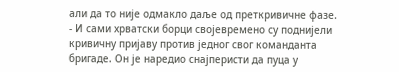али да то није одмакло даље од преткривичне фазе.
- И сами хрватски борци својевремено су поднијели кривичну пријаву против једног свог команданта бригаде. Он је наредио снајперисти да пуца у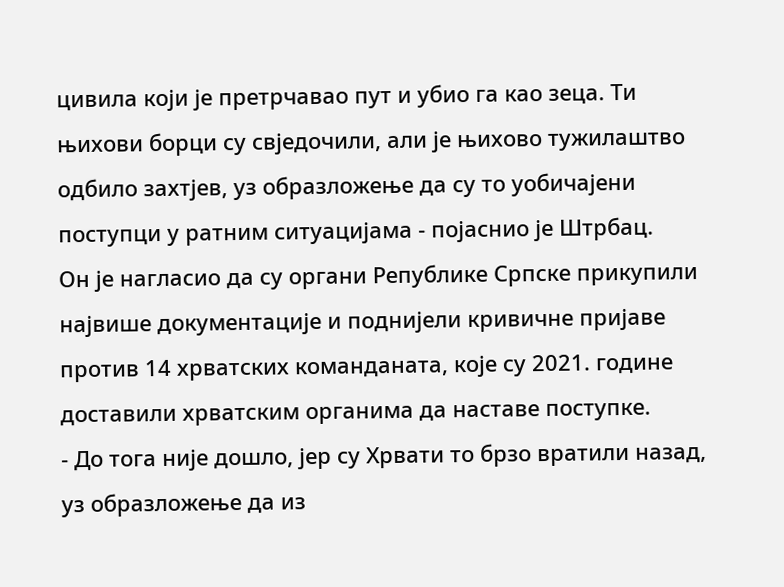цивила који је претрчавао пут и убио га као зеца. Ти њихови борци су свједочили, али је њихово тужилаштво одбило захтјев, уз образложење да су то уобичајени поступци у ратним ситуацијама - појаснио је Штрбац.
Он је нагласио да су органи Републике Српске прикупили највише документације и поднијели кривичне пријаве против 14 хрватских команданата, које су 2021. године доставили хрватским органима да наставе поступке.
- До тога није дошло, јер су Хрвати то брзо вратили назад, уз образложење да из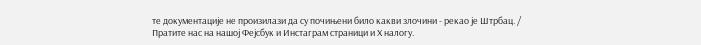те документације не произилази да су почињени било какви злочини - рекао је Штрбац. /
Пратите нас на нашој Фејсбук и Инстаграм страници и X налогу.